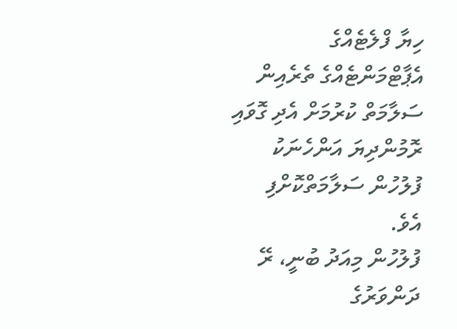ހިޔާ ފްލެޓެއްގެ އެޕާޓްމަންޓެއްގެ ތެރެއިން ސަލާމަތް ކުރުމަށް އެދި ގޮވައި ރޮމުންދިޔަ އަންހެނަކު ފުލުހުން ސަލާމަތްކޮށްފި އެވެ.
ފުލުހުން މިއަދު ބުނީ، ރޭ ދަންވަރުގެ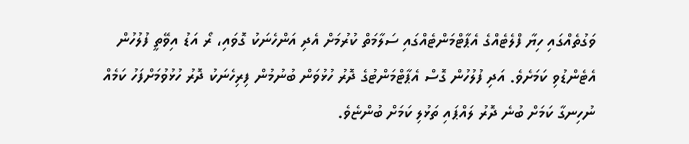ވަގުތެއްގައި ހިޔާ ފްލެޓެއްގެ އެޕާޓްމަންޓެއްގައި ސަލާމަތް ކުރުމަށް އެދި އަންހެނަކު ގޮވައި، ރޯ އަޑު އިވޭތީ ފުލުހުން އެޓެންޑުވި ކަމަށެވެ. އަދި ފުލުހުން ގޮސް އެޕާޓްމަންޓުގެ ދޮރު ހުޅުވަން ބުނުމުން ފިރިހެނަކު ދޮރު ހުޅުވުމަށްފަހު ކަމެއް ނުހިނގާ ކަމަށް ބުނެ ދޮރު ލައްޕައި ތަޅުލި ކަމަށް ބުންޏެވެ.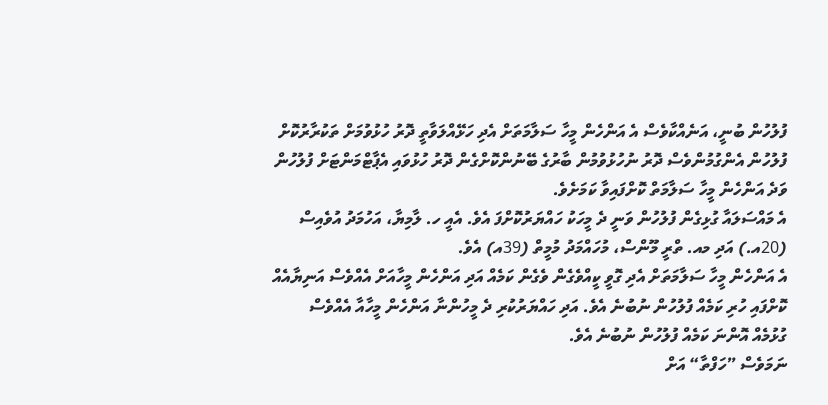ފުލުހުން ބުނީ، އަނެއްކާވެސް އެ އަންހެން މީހާ ސަލާމަތަށް އެދި ހަޅޭއްލަވާތީ ދޮރު ހުޅުވުމަށް ތަކުރާރުކޮށް ފުލުހުން އެންގުމުންވެސް ދޮރު ނުހުޅުވުމުން ބާރުގެ ބޭނުންކޮށްގެން ދޮރު ހުޅުވައި އެޕާޓްމަންޓަށް ފުލުހުން ވަދެ އަންހެން މީހާ ސަލާމަތް ކޮށްފައިވާ ކަމަށެވެ.
އެ މައްސަލައާ ގުޅިގެން ފުލުހުން ވަނީ ދެ މީހަކު ހައްޔަރުކޮށްފަ އެވެ. އެއީ ހ. ލާމިޔާ، އަހުމަދު އުވެއިސް (20އ.) އަދި މއ. ތްރީ މޫންސް، މުހައްމަދު މުމީތް (39އ) އެވެ.
އެ އަންހެން މީހާ ސަލާމަތަށް އެދި ގޮވީ ކީއްވެގެން ވެގެން ކަމެއް އަދި އަންހެން މީހާއަށް އެއްވެސް އަނިޔާއެއް ކޮށްފައި ހުރި ކަމެއް ފުލުހުން ނުބުނެ އެވެ. އަދި ހައްޔަރުކުރި ދެ މީހުންނާ އަންހެން މީހާއާ އެއްވެސް ގުޅުމެއް އޮންނަ ކަމެއް ފުލުހުން ނުބުނެ އެވެ.
ނަމަވެސް ”ހަފްތާ“ އަށް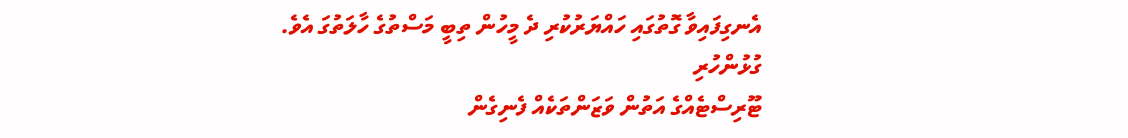އެނގިފައިވާ ގޮތުގައި ހައްޔަރުކުރި ދެ މީހުން ތިބީ މަސްތުގެ ހާލަތުގަ އެވެ.
ގުޅުންހުރި
ޓޫރިސްޓެއްގެ އަތުން ވަޒަންތަކެއް ފެނިގެން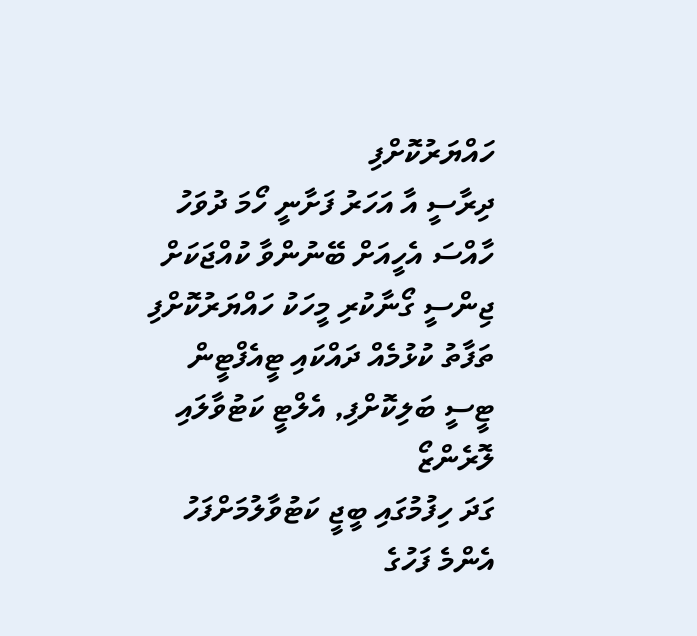ހައްޔަރުކޮށްފި
ދިރާސީ އާ އަހަރު ފަށާނީ ހޯމަ ދުވަހު
ހާއްސަ އެހީއަށް ބޭނުންވާ ކުއްޖަކަށް ޖިންސީ ގޯނާކުރި މީހަކު ހައްޔަރުކޮށްފި
ތަފާތު ކުޅުމެއް ދައްކައި ޓީއެފްޓީން ޓީސީ ބަލިކޮށްފި, އެލްޓީ ކަޓުވާލައި ލޮރެންޒޯ
ގަދަ ހިފުމުގައި ބީޖީ ކަޓުވާލުމަށްފަހު އެންމެ ފަހުގެ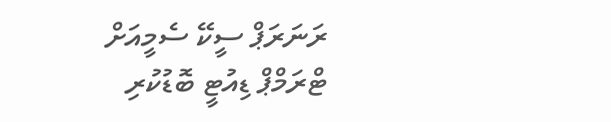ރަނަރަޕް ސީކޭ ސެމީއަށް
ޓްރަމްޕް ޑިއުޓީ ބޮޑުކުރި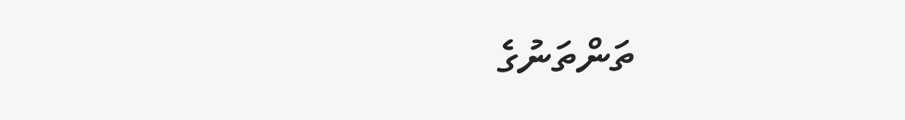ތަންތަނުގެ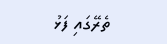ތެރޭގައި ފަޅު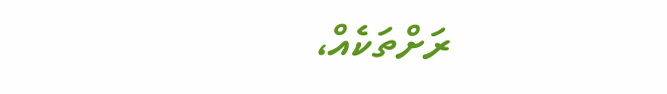ރަށްތަކެއް،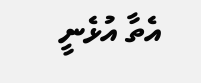އެތާ އުޅެނީ